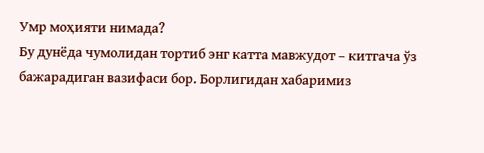Умр моҳияти нимада?
Бу дунёда чумолидан тортиб энг катта мавжудот – китгача ўз бажарадиган вазифаси бор. Борлигидан хабаримиз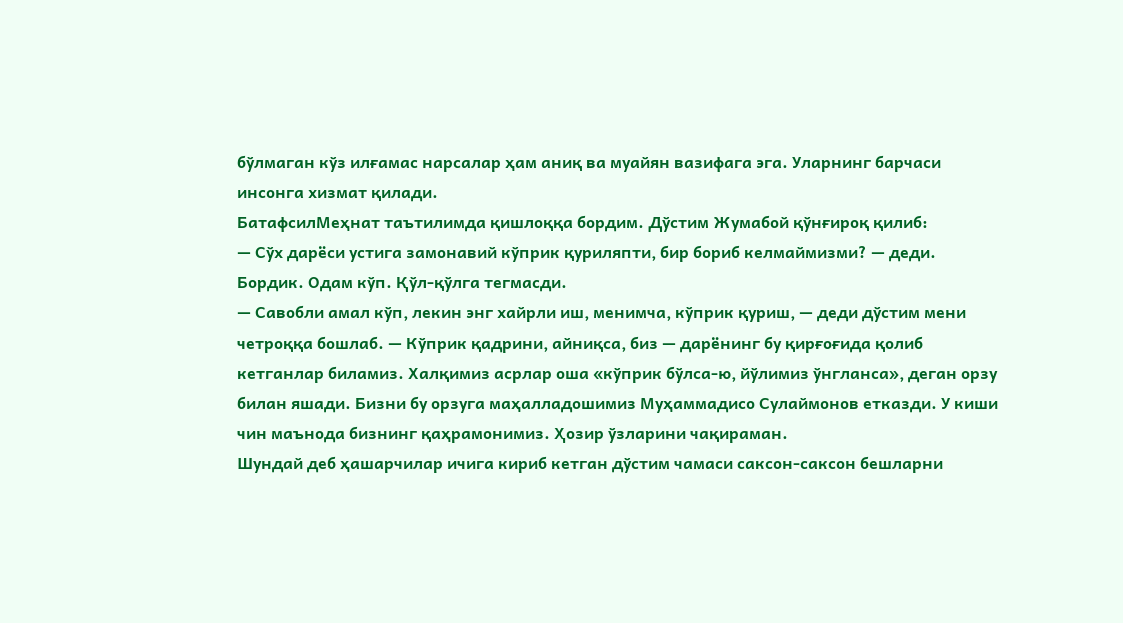бўлмаган кўз илғамас нарсалар ҳам аниқ ва муайян вазифага эга. Уларнинг барчаси инсонга хизмат қилади.
БатафсилМеҳнат таътилимда қишлоққа бордим. Дўстим Жумабой қўнғироқ қилиб:
— Сўх дарёси устига замонавий кўприк қуриляпти, бир бориб келмаймизми? — деди.
Бордик. Одам кўп. Қўл-қўлга тегмасди.
— Савобли амал кўп, лекин энг хайрли иш, менимча, кўприк қуриш, — деди дўстим мени четроққа бошлаб. — Кўприк қадрини, айниқса, биз — дарёнинг бу қирғоғида қолиб кетганлар биламиз. Халқимиз асрлар оша «кўприк бўлса-ю, йўлимиз ўнгланса», деган орзу билан яшади. Бизни бу орзуга маҳалладошимиз Муҳаммадисо Сулаймонов етказди. У киши чин маънода бизнинг қаҳрамонимиз. Ҳозир ўзларини чақираман.
Шундай деб ҳашарчилар ичига кириб кетган дўстим чамаси саксон-саксон бешларни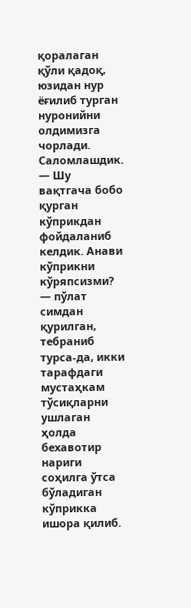қоралаган қўли қадоқ, юзидан нур ёғилиб турган нуронийни олдимизга чорлади. Саломлашдик.
— Шу вақтгача бобо қурган кўприкдан фойдаланиб келдик. Анави кўприкни кўряпсизми? — пўлат симдан қурилган, тебраниб турса-да, икки тарафдаги мустаҳкам тўсиқларни ушлаган ҳолда бехавотир нариги соҳилга ўтса бўладиган кўприкка ишора қилиб.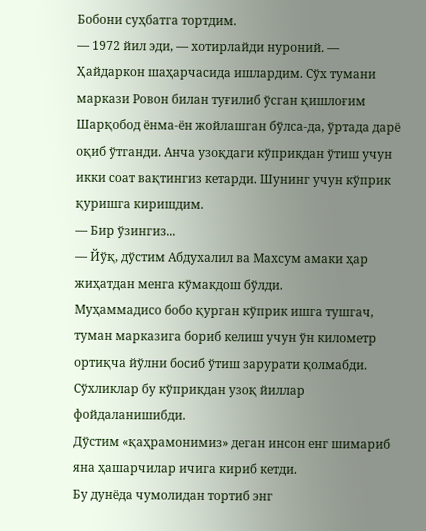Бобони суҳбатга тортдим.
— 1972 йил эди, — хотирлайди нуроний. — Ҳайдаркон шаҳарчасида ишлардим. Сўх тумани маркази Ровон билан туғилиб ўсган қишлоғим Шарқобод ёнма-ён жойлашган бўлса-да, ўртада дарё оқиб ўтганди. Анча узоқдаги кўприкдан ўтиш учун икки соат вақтингиз кетарди. Шунинг учун кўприк қуришга киришдим.
— Бир ўзингиз...
— Йўқ, дўстим Абдухалил ва Махсум амаки ҳар жиҳатдан менга кўмакдош бўлди.
Муҳаммадисо бобо қурган кўприк ишга тушгач, туман марказига бориб келиш учун ўн километр ортиқча йўлни босиб ўтиш зарурати қолмабди. Сўхликлар бу кўприкдан узоқ йиллар фойдаланишибди.
Дўстим «қаҳрамонимиз» деган инсон енг шимариб яна ҳашарчилар ичига кириб кетди.
Бу дунёда чумолидан тортиб энг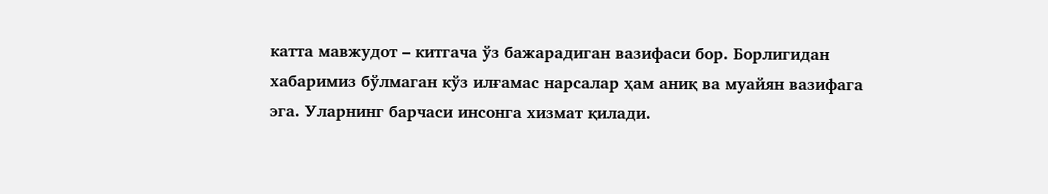катта мавжудот – китгача ўз бажарадиган вазифаси бор. Борлигидан хабаримиз бўлмаган кўз илғамас нарсалар ҳам аниқ ва муайян вазифага эга. Уларнинг барчаси инсонга хизмат қилади.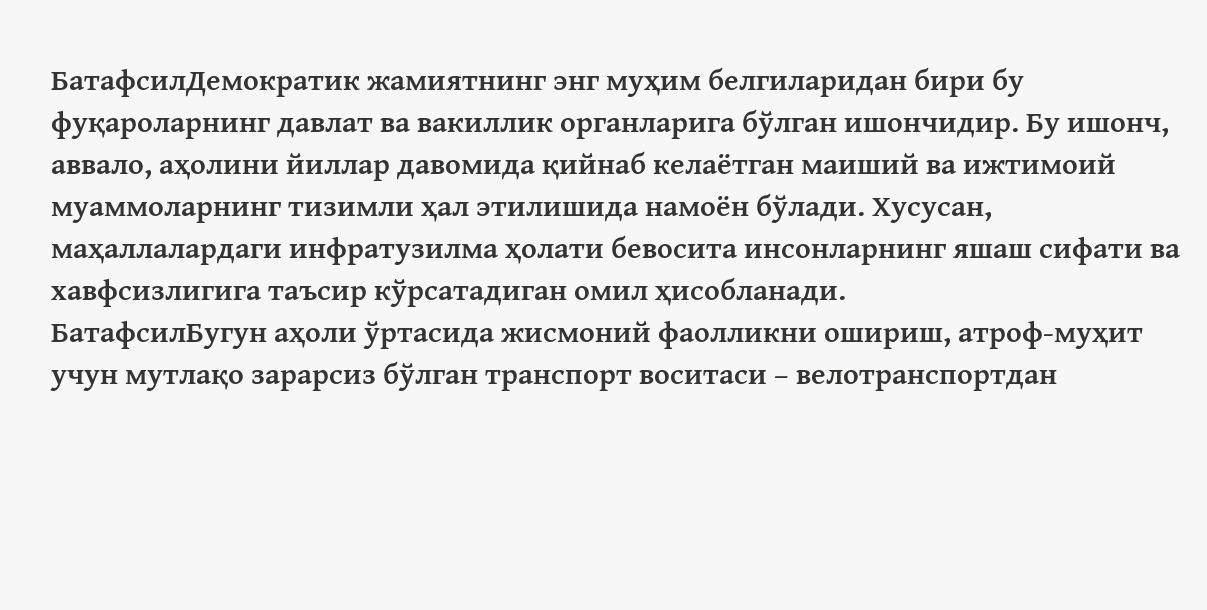БатафсилДемократик жамиятнинг энг муҳим белгиларидан бири бу фуқароларнинг давлат ва вакиллик органларига бўлган ишончидир. Бу ишонч, аввало, аҳолини йиллар давомида қийнаб келаётган маиший ва ижтимоий муаммоларнинг тизимли ҳал этилишида намоён бўлади. Хусусан, маҳаллалардаги инфратузилма ҳолати бевосита инсонларнинг яшаш сифати ва хавфсизлигига таъсир кўрсатадиган омил ҳисобланади.
БатафсилБугун аҳоли ўртасида жисмоний фаолликни ошириш, атроф-муҳит учун мутлақо зарарсиз бўлган транспорт воситаси – велотранспортдан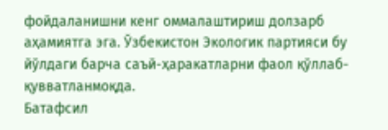фойдаланишни кенг оммалаштириш долзарб аҳамиятга эга. Ўзбекистон Экологик партияси бу йўлдаги барча саъй-ҳаракатларни фаол қўллаб-қувватланмоқда.
Батафсил